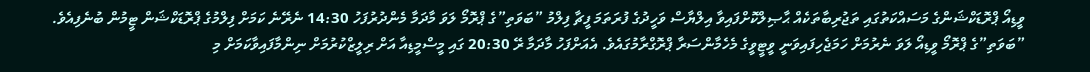ވީޑިއޯ ޕްރޮޑަކްޝަންގެ މަސައްކަތުގައި ތަޖުރިބާތަކެއް ޙާޞިލްކޮށްފައިވާ އިލްޔާސް ވަހީދުގެ ފުރަތަމަ ފީޗާ ފިލްމު ”ބަވަތި”ގެ ޕްރޮމޯ ލަވަ މާދަމާ މެންދުރުފަހު 14:30 ނެރޭނެ ކަމަށް ފިލްމުގެ ޕްރޮޑަކްޝަން ޓީމުން ބުނެފިއެވެ.
”ބަވަތި”ގެ ޕްރޮމޯ ވީޑިއޯ ލަވަ ނެރުމަށް ހަމަޖެހިފައިވަނީ ވީޓީވީގެ މެހެމާންސަރާ ޕްރޮގްރާމުގައެވެ. އެއަށްފަހު މާދަމާ ރޭ 20:30 ގައި މީސްމީޑިއާ އަށް ރިލީޒްކުރުމަށް ނިންމާފައިވާކަމަށް މި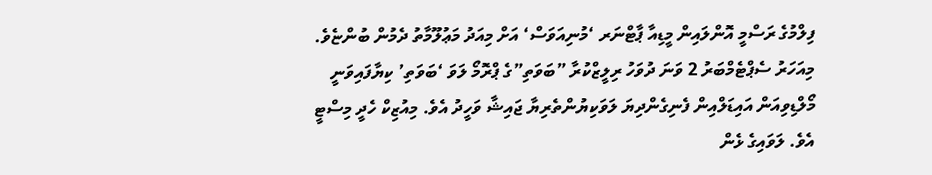ފިލްމުގެ ރަސްމީ އޮންލައިން މީޑިއާ ޕާޓްނަރ ‘މުނިއަވަސް‘ އަށް މިއަދު މަޢުލޫމާތު ދެމުން ބުންޏެވެ.
މިއަހަރު ސެޕްޓެމްބަރު 2 ވަނަ ދުވަހު ރިލީޒްކުރާ ”ބަވަތި”ގެ ޕްރޮމޯ ލަވަ ‘ބަވަތި’ ކިޔާފައިވަނީ މޯލްޑިވިއަން އައިޑަލްއިން ފެނިގެންދިޔަ ލަވަކިޔުންތެރިޔާ ޖައިޝާ ވަހީދު އެވެ. މިއުޒިކް ހެދީ މިސްޓީ އެވެ. ލަވައިގެ ޅެން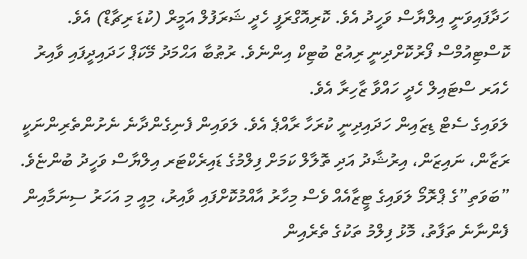ހަދާފައިވަނީ އިލްޔާސް ވަހީދު އެވެ. ކޮރިއޮގްރަފީ ހެދީ ޝަރަފުލް އަމީރް (ކުޑަ ރިޗާޑް) އެވެ. ކޮސްޓިއުމްސް ފޯރުކޮށްދިނީ ރިއުޒް ބުޓިކް އިންނެވެ. ރުޠުބާ އަޙްމަދު މޭކަޕް ހަދައިދީފައި ވާއިރު ހެއަރ ސްޓައިލް ހެދީ ހައްވާ ޒާހިރާ އެވެ.
ލަވައިގެ ސެޓް ޑިޒައިން ހަދައިދިނީ ކުރަހާ ރާއްޕެ އެވެ. ލަވައިން ފެނިގެންދާނެ ނެށުންތެރިންނަކީ ރަޒާން، ނައިޒަން، އިރުޝާދު އަދި ތޮލާލް ކަމަށް ފިލްމުގެ ޑައިރެކްޓަރ އިލްޔާސް ވަހީދު ބުންޏެވެ.
”ބަވަތި”ގެ ޕްރޮމޯ ލަވައިގެ ޓީޒާއެއް ވެސް މިހާރު އާއްމުކޮށްފައި ވާއިރު، މިއީ މި އަހަރު ސިނަމާއިން ފެންނާނެ ތަފާތު، މޮޅު ފިލްމު ތަކުގެ ތެރެއިން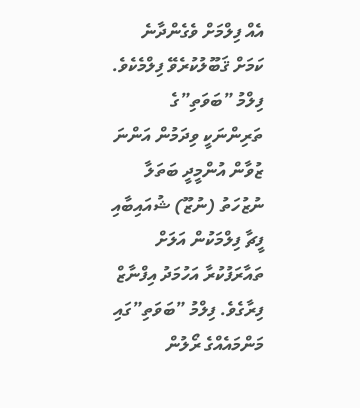އެއް ފިލްމަށް ވެގެންދާނެ ކަމަށް ޤަބޫލުކުރެވޭ ފިލްމެކެވެ.
ފިލްމު ”ބަވަތި”ގެ ތަރިންނަކީ ވިދަމުން އަންނަ ޒުވާން އުންމީދީ ބަތަލާ ނުޒުހަތު (ނުޒޫ) ޝުއައިބާއި ފީޗާ ފިލްމަކުން އަލަށް ތައާރަފުކުރާ އަހުމަދު އިފްނާޒް ފިރާގެވެ. ފިލްމު ”ބަވަތި”ގައި މަންމައެއްގެ ރޯލުން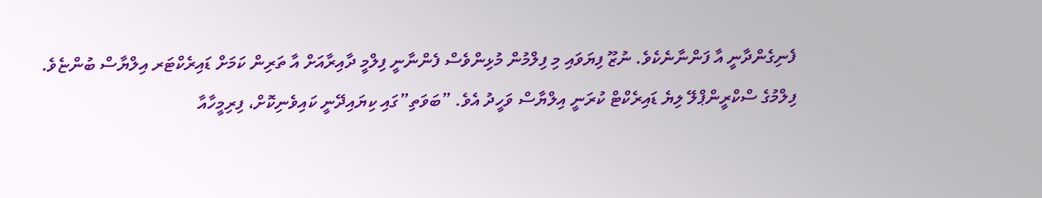ފެނިގެންދާނީ އާ ފަންނާނެކެވެ. ނުޒޫ ފިޔަވައި މި ފިލްމުން މުޅިންވެސް ފެންނާނީ ފިލްމީ ދާއިރާއަށް އާ ތަރިން ކަމަށް ޑައިރެކްޓަރ އިލްޔާސް ބުންޏެވެ.
ފިލްމުގެ ސްކްރީންޕްލޭ ލިޔެ ޑައިރެކްޓް ކުރަނީ އިލްޔާސް ވަހީދު އެވެ. ”ބަވަތި”ގައި ކިޔައިދޭނީ ކައިވެނިކޮށް، ފިރިމީހާއާ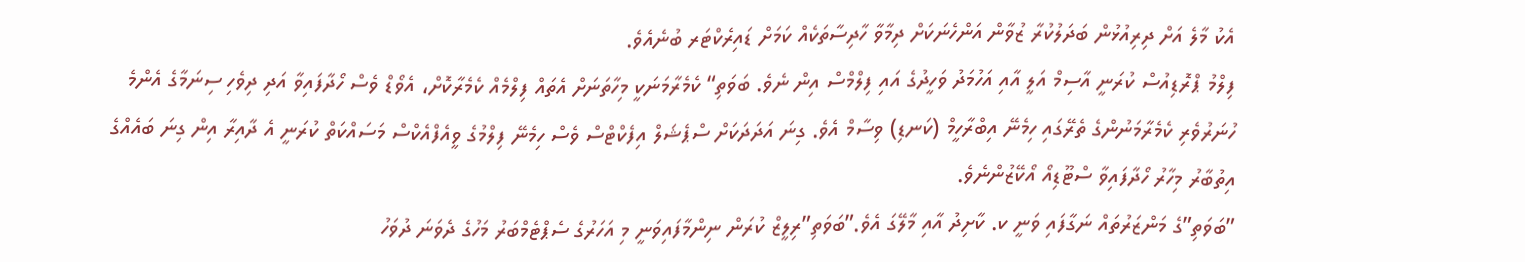އެކު މާލެ އަށް ދިރިއުޅުން ބަދަލުކުރާ ޒުވާން އަންހެނަކަށް ދިމާވާ ހާދިސާތަކެއް ކަމަށް ޑައިރެކްޓަރ ބުނެއެވެ.
ފިލްމު ޕްރޮޑިއުސް ކުރަނީ އާސިމް އަލީ އާއި އަހުމަދު ވަހީދުގެ އައި ފިލްމްސް އިން ނެވެ. ބަވަތި“ ކެމެރާމަނަކީ މިހާތަނަށް އެތައް ފިލްމެއް ކެމެރާކޮށް، އެވޯޑް ވެސް ހޯދާފައިވާ އަދި ދިވެހި ސިނަމާގެ އެންމެ ހުނަރުވެރި ކެމެރާމަނުންގެ ތެރޭގައި ހިމެނޭ އިބްރާހީމް (ކަނޑި) ވިސާމް އެވެ. ގިނަ އަދަދަކަށް ސްޕެޝަލް އިފެކްޓްސް ވެސް ހިމެނޭ ފިލްމުގެ ވީއެފްއެކްސް މަސައްކަތް ކުރަނީ އެ ދާއިރާ އިން ގިނަ ބައެއްގެ އިތުބާރު މިހާރު ހޯދާފައިވާ ސްޓޫޑިއޯ އޯކޭޒުންނެވެ.
”ބަވަތި”ގެ މަންޒަރުތައް ނަގާފައި ވަނީ ކ. ކާށިދު އާއި މާލޭގަ އެވެ.”ބަވަތި”ރިލީޒް ކުރަން ނިންމާފައިވަނީ މި އަހަރުގެ ސެޕްޓެމްބަރު މަހުގެ ދެވަނަ ދުވަހު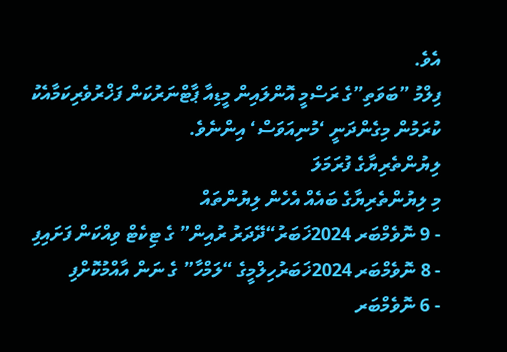އެވެ.
ފިލްމު ”ބަވަތި”ގެ ރަސްމީ އޮންލައިން މީޑިއާ ޕާޓްނަރުކަން ފަޚްރުވެރިކަމާއެކު ކުރަމުން މިގެންދަނީ ‘މުނިއަވަސް‘ އިންނެވެ.
ލިޔުންތެރިޔާގެ ފުރަމަލަ
މި ލިޔުންތެރިޔާގެ ބައެއް އެހެން ލިޔުންތައް
- 9 ނޮވެމްބަރ 2024ޚަބަރު“ދޭދަރު ރުއިން” ގެ ޓިކެޓް ވިއްކަން ފަށައިފި
- 8 ނޮވެމްބަރ 2024ޚަބަރުހިލްމީގެ “ލަމްހާ” ގެ ނަން އާއްމުކޮށްފި
- 6 ނޮވެމްބަރ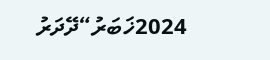2024ޚަބަރު“ދޭދަރު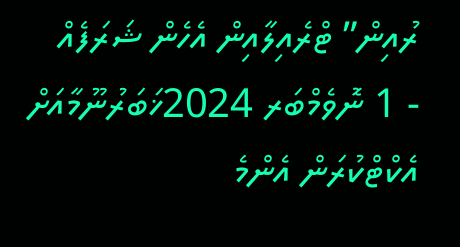ރުއިން” ޓްރެއިލާއިން އެހެން ޝަރަފެއް
- 1 ނޮވެމްބަރ 2024ޚަބަރުނޫމާއަށް އެކްޓްކުރަން އެންމެ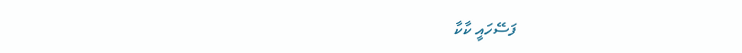ފަސޭހައީ ކާކާ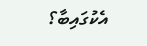އެކުގައިބާ؟